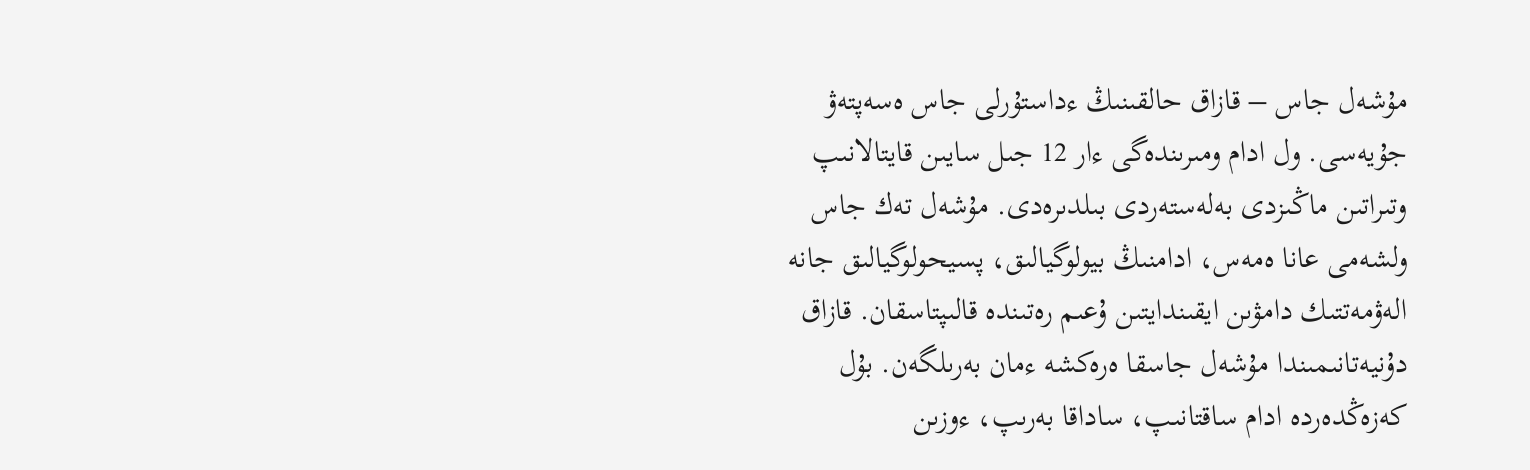مۇشەل جاس – قازاق حالقىنىڭ ءداستۇرلى جاس ەسەپتەۋ جۇيەسى. ول ادام ومىرىندەگى ءار 12 جىل سايىن قايتالانىپ وتىراتىن ماڭىزدى بەلەستەردى بىلدىرەدى. مۇشەل تەك جاس ولشەمى عانا ەمەس، ادامنىڭ بيولوگيالىق، پسيحولوگيالىق جانە الەۋمەتتىك دامۋىن ايقىندايتىن ۇعىم رەتىندە قالىپتاسقان. قازاق دۇنيەتانىمىندا مۇشەل جاسقا ەرەكشە ءمان بەرىلگەن. بۇل كەزەڭدەردە ادام ساقتانىپ، ساداقا بەرىپ، ءوزىن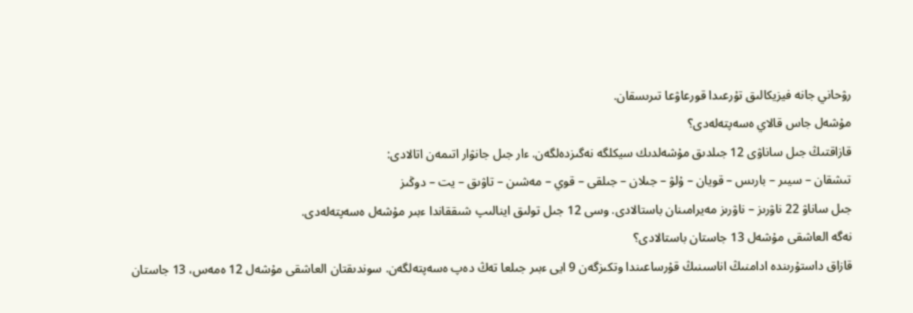رۋحاني جانە فيزيكالىق تۇرعىدا قورعاۋعا تىرىسقان.
مۇشەل جاس قالاي ەسەپتەلەدى؟
قازاقتىڭ جىل ساناۋى 12 جىلدىق مۇشەلدىك سيكلگە نەگىزدەلگەن. ءار جىل جانۋار اتىمەن اتالادى:
تىشقان – سيىر – بارىس – قويان – ۇلۋ – جىلان – جىلقى – قوي – مەشىن – تاۋىق – يت – دوڭىز
جىل ساناۋ 22 ناۋرىز – ناۋرىز مەيرامىنان باستالادى. وسى 12 جىل تولىق اينالىپ شىققاندا ءبىر مۇشەل ەسەپتەلەدى.
نەگە العاشقى مۇشەل 13 جاستان باستالادى؟
قازاق داستۇرىندە ادامنىڭ اناسىنىڭ قۇرساعىندا وتكىزگەن 9 ايى ءبىر جىلعا تەڭ دەپ ەسەپتەلگەن. سوندىقتان العاشقى مۇشەل 12 ەمەس، 13 جاستان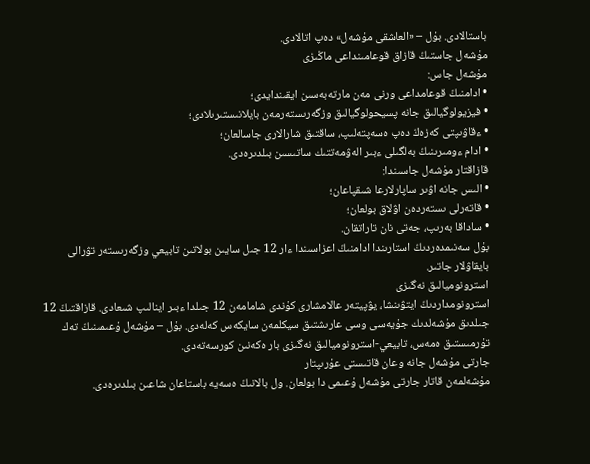باستالادى. بۇل – «العاشقى مۇشەل» دەپ اتالادى.
مۇشەل جاستىڭ قازاق قوعامىنداعى ماڭىزى
مۇشەل جاس:
• ادامنىڭ قوعامداعى ورنى مەن مارتەبەسىن ايقىندايدى؛
• فيزيولوگيالىق جانە پسيحولوگيالىق وزگەرىستەرمەن بايلانىستىرىلادى؛
• ءقاۋىپتى كەزەڭ دەپ ەسەپتەلىپ، ساقتىق شارالارى جاسالعان؛
• ادام ءومىرىنىڭ بەلگىلى ءبىر الەۋمەتتىك ساتىسىن بىلدىرەدى.
قازاقتار مۇشەل جاسىندا:
• الىس جانە اۋىر ساپارلارعا شىقپاعان؛
• قاتەرلى ىستەردەن اۋلاق بولعان؛
• ساداقا بەرىپ، جەتى نان تاراتقان.
بۇل سەنىمدەردىڭ استارىندا ادامنىڭ اعزاسىندا ءار 12 جىل سايىن بولاتىن تابيعي وزگەرىستەر تۋرالى بايقاۋلار جاتىر.
استرونوميالىق نەگىزى
استرونومداردىڭ ايتۋىنشا، يۋپيتەر عالامشارى كۇندى شامامەن 12 جىلدا ءبىر اينالىپ شىعادى. قازاقتىڭ 12 جىلدىق مۇشەلدىك جۇيەسى وسى عارىشتىق سيكلمەن سايكەس كەلەدى. بۇل – مۇشەل ۇعىمىنىڭ تەك تۇرمىستىق ەمەس، تابيعي-استرونوميالىق نەگىزى بار ەكەنىن كورسەتەدى.
جارتى مۇشەل جانە وعان قاتىستى عۇرىپتار
مۇشەلمەن قاتار جارتى مۇشەل ۇعىمى دا بولعان. ول بالانىڭ ەسەيە باستاعان شاعىن بىلدىرەدى.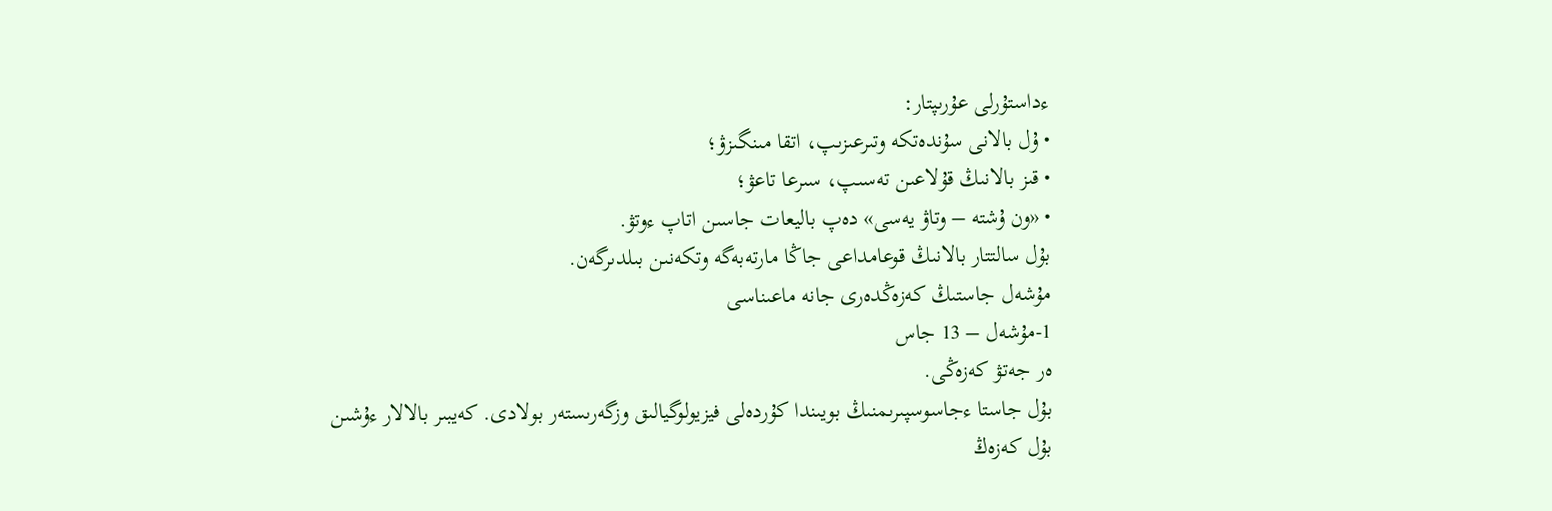ءداستۇرلى عۇرىپتار:
• ۇل بالانى سۇندەتكە وتىرعىزىپ، اتقا مىنگىزۋ؛
• قىز بالانىڭ قۇلاعىن تەسىپ، سىرعا تاعۋ؛
• «ون ۇشتە – وتاۋ يەسى» دەپ باليعات جاسىن اتاپ ءوتۋ.
بۇل سالتتار بالانىڭ قوعامداعى جاڭا مارتەبەگە وتكەنىن بىلدىرگەن.
مۇشەل جاستىڭ كەزەڭدەرى جانە ماعىناسى
1-مۇشەل – 13 جاس
ەر جەتۋ كەزەڭى.
بۇل جاستا ءجاسوسپىرىمنىڭ بويىندا كۇردەلى فيزيولوگيالىق وزگەرىستەر بولادى. كەيبىر بالالار ءۇشىن بۇل كەزەڭ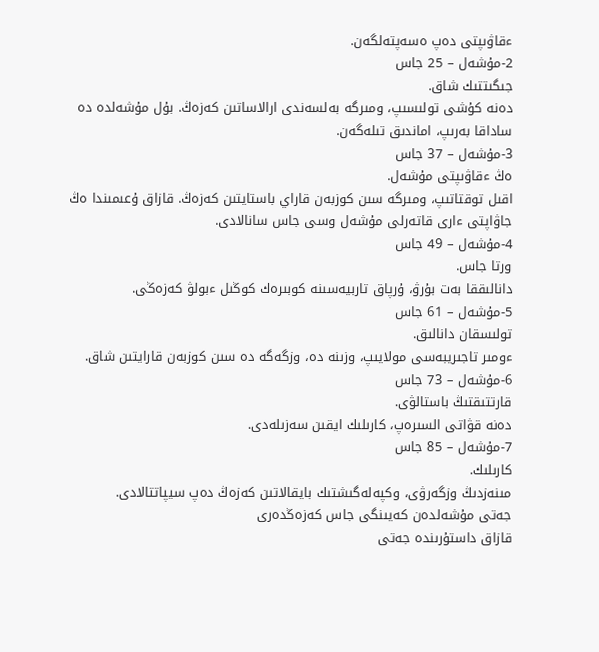ءقاۋىپتى دەپ ەسەپتەلگەن.
2-مۇشەل – 25 جاس
جىگىتتىك شاق.
دەنە كۇشى تولىسىپ، ومىرگە بەلسەندى ارالاساتىن كەزەڭ. بۇل مۇشەلدە دە ساداقا بەرىپ، اماندىق تىلەگەن.
3-مۇشەل – 37 جاس
ەڭ ءقاۋىپتى مۇشەل.
اقىل توقتاتىپ، ومىرگە سىن كوزبەن قاراي باستايتىن كەزەڭ. قازاق ۇعىمىندا ەڭ جاۋاپتى ءارى قاتەرلى مۇشەل وسى جاس سانالادى.
4-مۇشەل – 49 جاس
ورتا جاس.
دانالىققا بەت بۇرۋ، ۇرپاق تاربيەسىنە كوبىرەك كوڭىل ءبولۋ كەزەڭى.
5-مۇشەل – 61 جاس
تولىسقان دانالىق.
ءومىر تاجىريبەسى مولايىپ، وزىنە دە، وزگەگە دە سىن كوزبەن قارايتىن شاق.
6-مۇشەل – 73 جاس
قارتتىقتىڭ باستالۋى.
دەنە قۋاتى السىرەپ، كارىلىك ايقىن سەزىلەدى.
7-مۇشەل – 85 جاس
كارىلىك.
مىنەزدىڭ وزگەرۋى، وكپەلەگىشتىك بايقالاتىن كەزەڭ دەپ سيپاتتالادى.
جەتى مۇشەلدەن كەيىنگى جاس كەزەڭدەرى
قازاق داستۇرىندە جەتى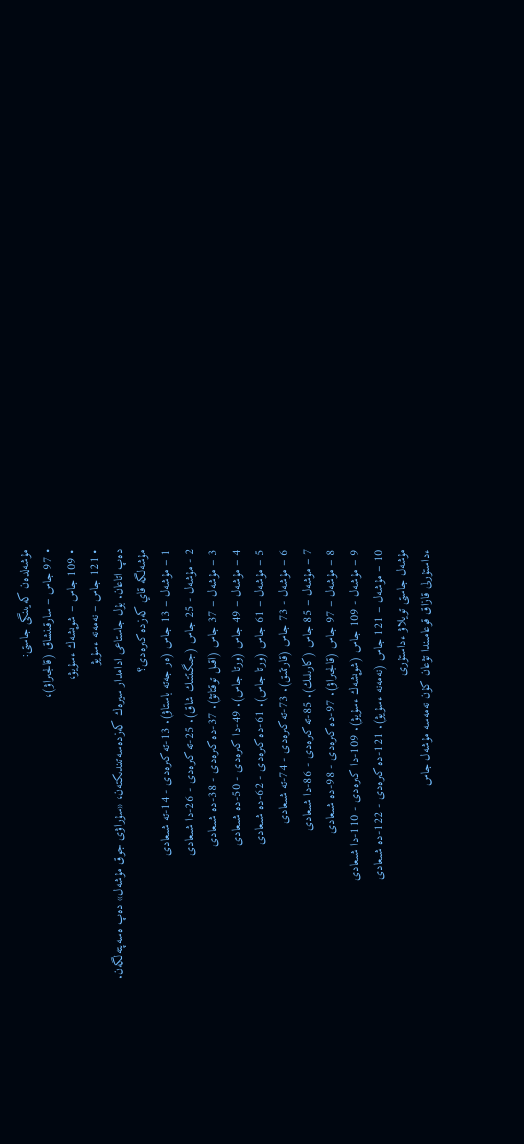مۇشەلدەن كەيىنگى جاستى:
• 97 جاس – سارقىنشاق (قالجىراۋ)،
• 109 جاس – شوپشەك ءسۇيۋ،
• 121 جاس – نەمەنە ءسۇيۋ
دەپ اتاعان. بۇل جاستاعى ادامدار سيرەك كەزدەسەتىندىكتەن، «سۇراۋى جوق مۇشەل» دەپ ەسەپتەلگەن.
مۇشەلگە قاي كەزدە كىرەدى؟
1 – مۇشەل – 13 جاس (ەر جەتە باستاۋ). 13-تە كىرەدى - 14-تە شىعادى
2 - مۇشەل - 25 جاس (جىگىتتىك شاق). 25-تە كىرەدى - 26-دا شىعادى
3 – مۇشەل – 37 جاس (اقىل توقتاتۋ). 37-دە كىرەدى - 38-دە شىعادى
4 – مۇشەل – 49 جاس (ورتا جاس). 49-دا كىرەدى - 50-دە شىعادى
5 – مۇشەل – 61 جاس (ورتا جاس). 61-دە كىرەدى - 62-دە شىعادى
6 – مۇشەل - 73 جاس (قارتتىق). 73-تە كىرەدى - 74-تە شىعادى
7 – مۇشەل – 85 جاس (كارىلىك). 85-تە كىرەدى - 86-دا شىعادى
8 – مۇشەل – 97 جاس (قالجىراۋ). 97-دە كىرەدى - 98-دە شىعادى
9 – مۇشەل - 109 جاس (شوپشەك ءسۇيۋ). 109-دا كىرەدى - 110-دا شىعادى
10 – مۇشەل – 121 جاس (نەمەنە ءسۇيۋ). 121-دە كىرەدى - 122-دە شىعادى
مۇشەل جاستى تويلاۋ ءداستۇرى
ءداستۇرلى قازاق قوعامىندا تۋعان كۇن نەمەسە مۇشەل جاس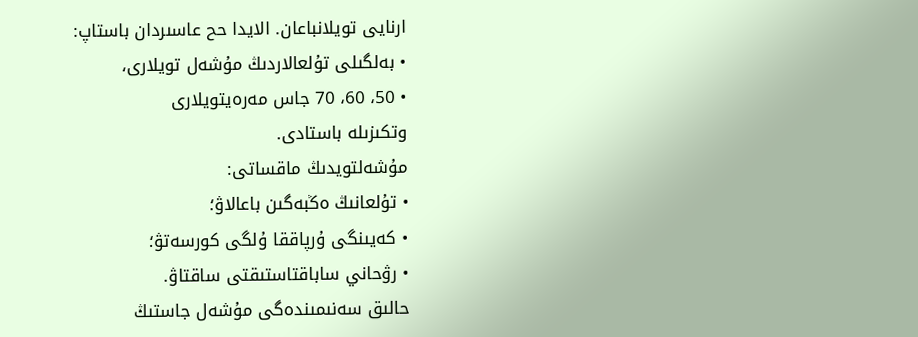ارنايى تويلانباعان. الايدا حح عاسىردان باستاپ:
• بەلگىلى تۇلعالاردىڭ مۇشەل تويلارى،
• 50، 60، 70 جاس مەرەيتويلارى
وتكىزىلە باستادى.
مۇشەلتويدىڭ ماقساتى:
• تۇلعانىڭ ەڭبەگىن باعالاۋ؛
• كەيىنگى ۇرپاققا ۇلگى كورسەتۋ؛
• رۋحاني ساباقتاستىقتى ساقتاۋ.
حالىق سەنىمىندەگى مۇشەل جاستىڭ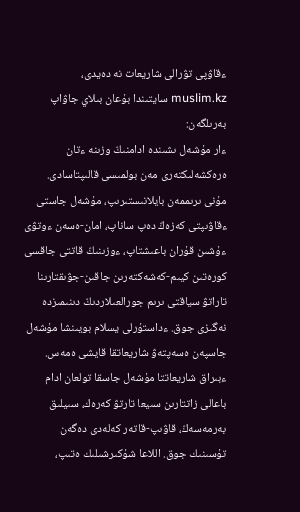ءقاۋپى تۋرالى شاريعات نە دەيدى، muslim.kz سايتىندا بۇعان بىلاي جاۋاپ بەرىلگەن:
ءار مۇشەل ىشىندە ادامنىڭ وزىنە ءتان ەرەكشەلىكتەرى مەن بولمىسى قالىپتاسادى. مۇنى ىرىممەن بايلانىستىرىپ، مۇشەل جاستى ءقاۋىپتى كەزەڭ دەپ ساناپ، امان-ەسەن ءوتۋى ءۇشىن قۇران باعىشتاپ، ءوزىنىڭ قاتتى جاقسى كورەتىن كيىم-كەشەكتەرىن جاقىن-جۋىقتارىنا تاراتۋ سياقتى ىرىم جورالعىلاردىڭ دىنىمىزدە نەگىزى جوق. ءداستۇرلى يسلام بويىنشا مۇشەل جاسپەن ەسەپتەۋ شاريعاتقا قايشى ەمەس. ءبىراق شاريعاتتا مۇشەل جاسقا تولعان ادام باعالى زاتتارىن سىيعا تارتۋ كەرەك، سىيلىق بەرمەسەڭ، قاۋىپ-قاتەر كەلەدى دەگەن تۇسىنىك جوق. اللاعا شۇكىرشىلىك ەتىپ،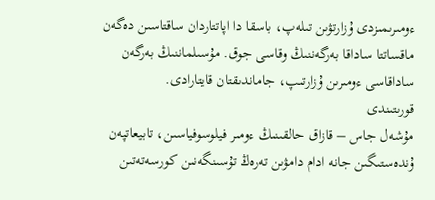ءومىرىمىزدى ۇزارتۋىن تىلەپ، باسقا دا اپاتتاردان ساقتاسىن دەگەن ماقساتتا ساداقا بەرگەننىڭ وقاسى جوق. مۇسىلماننىڭ بەرگەن ساداقاسى ءومىرىن ۇزارتىپ، جاماندىقتان قايتارادى.
قورىتىندى
مۇشەل جاس – قازاق حالقىنىڭ ءومىر فيلوسوفياسىن، تابيعاتپەن ۇندەستىگىن جانە ادام دامۋىن تەرەڭ تۇسىنگەنىن كورسەتەتىن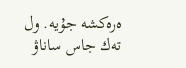ەرەكشە جۇيە. ول تەك جاس ساناۋ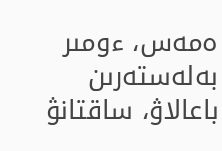ەمەس، ءومىر بەلەستەرىن باعالاۋ، ساقتانۋ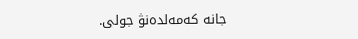جانە كەمەلدەنۋ جولى.